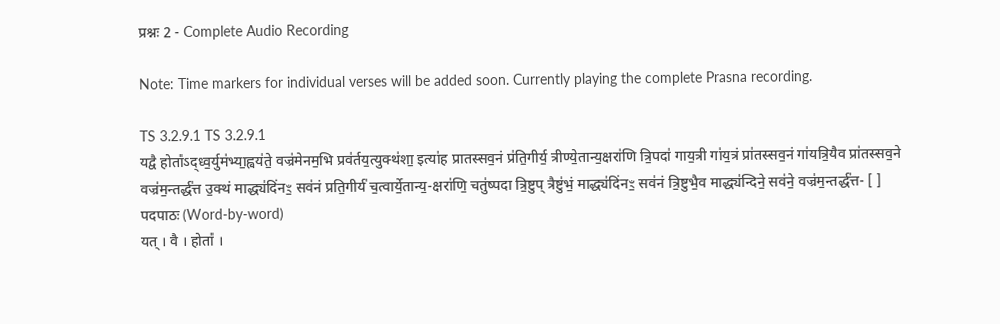प्रश्नः 2 - Complete Audio Recording

Note: Time markers for individual verses will be added soon. Currently playing the complete Prasna recording.

TS 3.2.9.1 TS 3.2.9.1
यद्वै होता᳚ऽद्ध्व॒र्युम॑भ्या॒ह्वय॑ते॒ वज्र॑मेनम॒भि प्रव॑र्तय॒त्युक्थ॑शा॒ इत्या॑ह प्रातस्सव॒नं प्र॑ति॒गीर्य॒ त्रीण्ये॒तान्य॒क्षरा॑णि त्रि॒पदा॑ गाय॒त्री गा॑य॒त्रं प्रा॑तस्सव॒नं गा॑यत्रि॒यैव प्रा॑तस्सव॒ने वज्र॑म॒न्तर्द्ध॑त्त उ॒क्थं माद्ध्य॑दिंनꣳ॒ सव॑नं प्रति॒गीर्य॑ च॒त्वार्ये॒तान्य॒-क्षरा॑णि॒ चतु॑ष्पदा त्रि॒ष्टुप् त्रैष्टु॑भं॒ माद्ध्य॑दिंनꣳ॒ सव॑नं त्रि॒ष्टुभै॒व माद्ध्य॑न्दिने॒ सव॑ने॒ वज्र॑म॒न्तर्द्ध॑त्त- [ ]
पदपाठः (Word-by-word)
यत् । वै । होता᳚ ।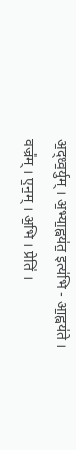अ॒द्ध्व॒र्युम् । अ॒भ्या॒ह्वय॑त॒ इत्य॑भि - आ॒ह्वय॑ते । वज्र᳚म् । ए॒न॒म् । अ॒भि । प्रेति॑ ।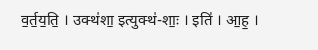व॒र्त॒य॒ति॒ । उक्थ॑शा॒ इत्युक्थ॑-शाः॒ । इति॑ । आ॒ह॒ ।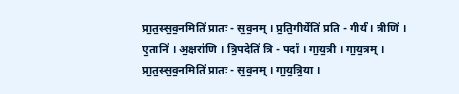प्रा॒त॒स्स॒व॒नमिति॑ प्रातः - स॒व॒नम् । प्र॒ति॒गीर्येति॑ प्रति - गीर्य॑ । त्रीणि॑ । ए॒तानि॑ । अ॒क्षरा॑णि । त्रि॒पदेति॑ त्रि - पदा᳚ । गा॒य॒त्री । गा॒य॒त्रम् । प्रा॒त॒स्स॒व॒नमिति॑ प्रातः - स॒व॒नम् । गा॒य॒त्रि॒या ।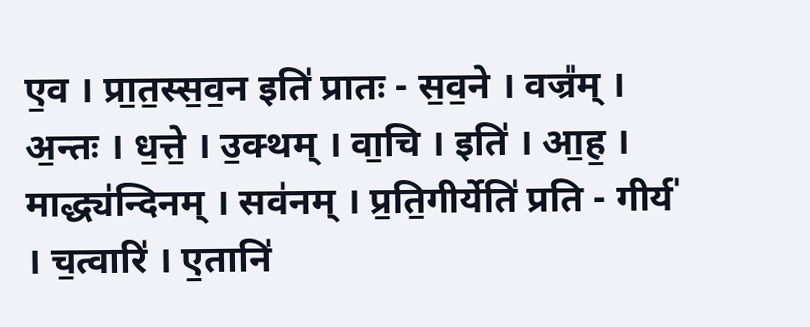ए॒व । प्रा॒त॒स्स॒व॒न इति॑ प्रातः - स॒व॒ने । वज्र᳚म् । अ॒न्तः । ध॒त्ते॒ । उ॒क्थम् । वा॒चि । इति॑ । आ॒ह॒ । माद्ध्य॑न्दिनम् । सव॑नम् । प्र॒ति॒गीर्येति॑ प्रति - गीर्य॑ । च॒त्वारि॑ । ए॒तानि॑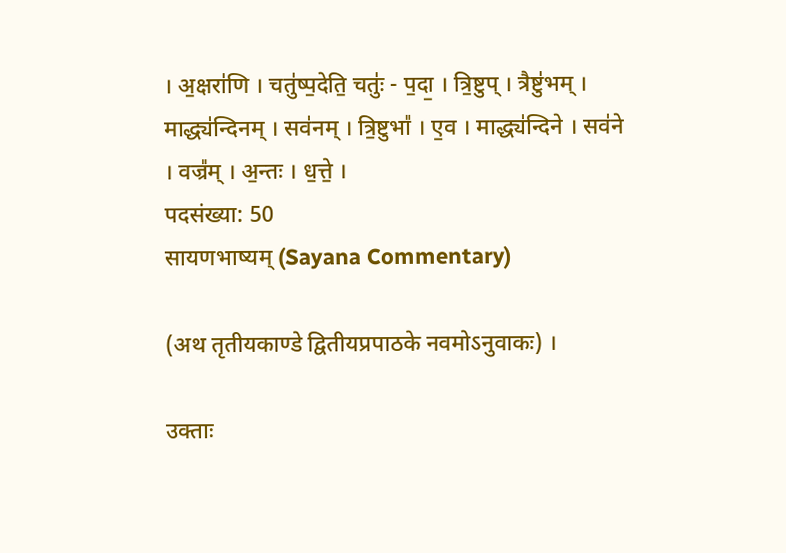। अ॒क्षरा॑णि । चतु॑ष्प॒देति॒ चतुः॑ - प॒दा॒ । त्रि॒ष्टुप् । त्रैष्टु॑भम् । माद्ध्य॑न्दिनम् । सव॑नम् । त्रि॒ष्टुभा᳚ । ए॒व । माद्ध्य॑न्दिने । सव॑ने । वज्र᳚म् । अ॒न्तः । ध॒त्ते॒ ।
पदसंख्या: 50
सायणभाष्यम् (Sayana Commentary)

(अथ तृतीयकाण्डे द्वितीयप्रपाठके नवमोऽनुवाकः) ।

उक्ताः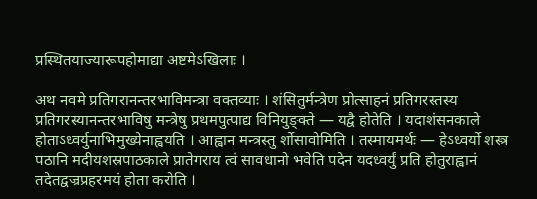प्रस्थितयाज्यारूपहोमाद्या अष्टमेऽखिलाः ।

अथ नवमे प्रतिगरानन्तरभाविमन्त्रा वक्तव्याः । शंसितुर्मन्त्रेण प्रोत्साहनं प्रतिगरस्तस्य प्रतिगरस्यानन्तरभाविषु मन्त्रेषु प्रथमपुत्पाद्य विनियुङ्क्ते — यद्वै होतेति । यदाशंसनकाले होताऽध्वर्युनाभिमुख्येनाह्वयति । आह्वान मन्त्रस्तु र्शोसावोमिति । तस्मायमर्थः — हेऽध्वर्यो शस्त्र पठानि मदीयशस्रपाठकाले प्रातेगराय त्वं सावधानो भवेति पदेन यदध्वर्युं प्रति होतुराह्वानं तदेतद्वज्रप्रहरमयं होता करोति ।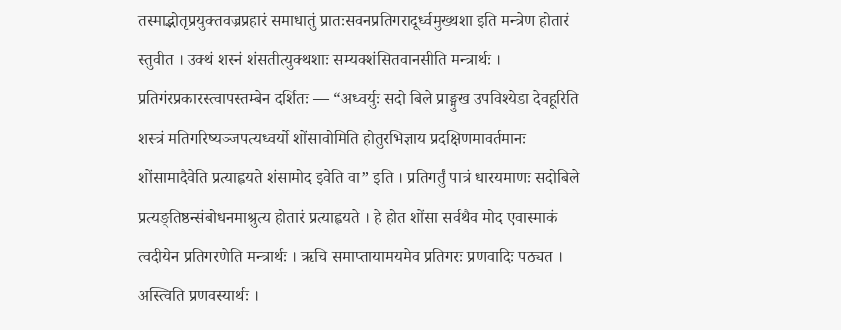तस्माद्भोतृप्रयुक्तवज्रप्रहारं समाधातुं प्रातःसवनप्रतिगरादूर्ध्वमुख्थशा इति मन्त्रेण होतारं स्तुवीत । उक्थं शस्नं शंसतीत्युक्थशाः सम्यक्शंसितवानसीति मन्त्रार्थः । प्रतिगंरप्रकारस्त्वापस्तम्बेन दर्शितः — “अध्वर्युः सदो बिले प्राङ्मुख उपविश्येडा देवहूरिति शस्त्रं मतिगरिष्यञ्जपत्यध्वर्यो शोंसावोमिति होतुरभिज्ञाय प्रदक्षिणमावर्तमानः शोंसामादैवेति प्रत्याह्वयते शंसामोद इवेति वा” इति । प्रतिगर्तुं पात्रं धारयमाणः सदोबिले प्रत्यङ्तिष्ठन्संबोधनमाश्रुत्य होतारं प्रत्याह्वयते । हे होत शोंसा सर्वथैव मोद एवास्माकं त्वदीयेन प्रतिगरणेति मन्त्रार्थः । ऋचि समाप्तायामयमेव प्रतिगरः प्रणवादिः पठ्यत । अस्त्विति प्रणवस्यार्थः ।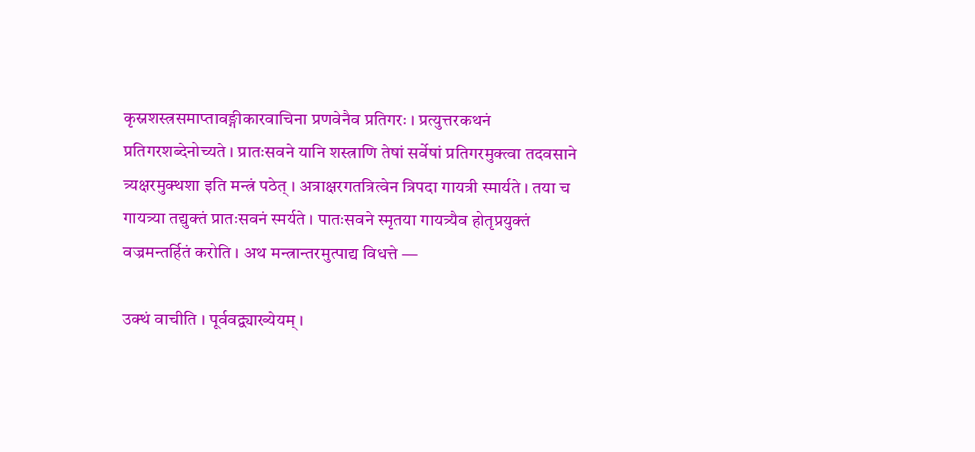कृस्नशस्त्रसमाप्तावङ्गीकारवाचिना प्रणवेनैव प्रतिगरः । प्रत्युत्तरकथनं प्रतिगरशब्देनोच्यते । प्रातःसवने यानि शस्त्राणि तेषां सर्वेषां प्रतिगरमुक्त्वा तदवसाने त्र्यक्षरमुक्थशा इति मन्त्रं पठेत् । अत्राक्षरगतत्रित्वेन त्रिपदा गायत्री स्मार्यते । तया च गायत्र्या तद्युक्तं प्रातःसवनं स्मर्यते । पातःसवने स्मृतया गायत्र्यैव होतृप्रयुक्तं वज्रमन्तर्हितं करोति । अथ मन्त्रान्तरमुत्पाद्य विधत्ते —

उक्थं वाचीति । पूर्ववद्व्याख्येयम् ।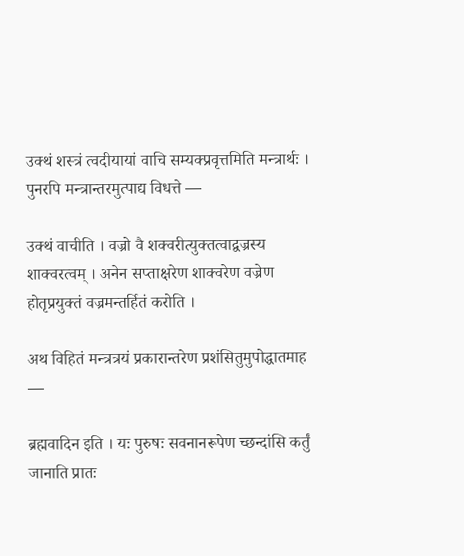उक्थं शस्त्रं त्वदीयायां वाचि सम्यक्प्रवृत्तमिति मन्त्रार्थः । पुनरपि मन्त्रान्तरमुत्पाद्य विधत्ते —

उक्थं वाचीति । वज्रो वै शक्वरीत्युक्तत्वाद्वज्रस्य शाक्वरत्वम् । अनेन सप्ताक्षरेण शाक्वरेण वज्रेण होतृप्रयुक्तं वज्रमन्तर्हितं करोति ।

अथ विहितं मन्त्रत्रयं प्रकारान्तरेण प्रशंसितुमुपोद्धातमाह —

ब्रह्मवादिन इति । यः पुरुषः सवनानरूपेण च्छन्दांसि कर्तुं जानाति प्रातः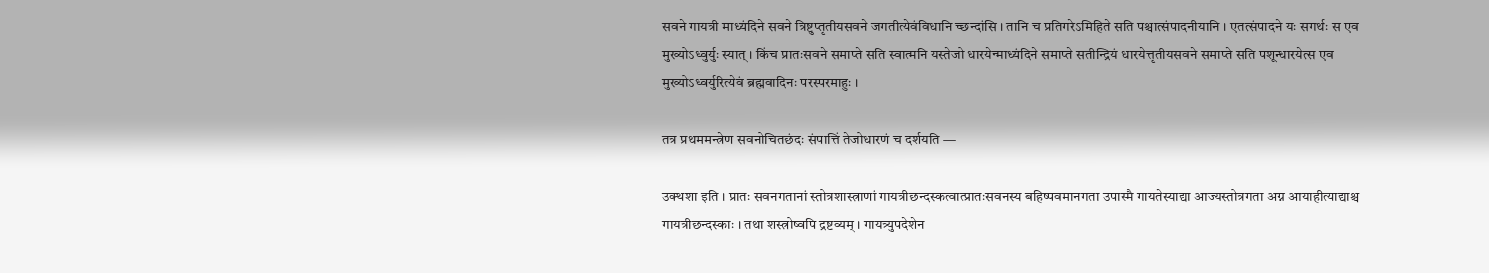सवने गायत्री माध्यंदिने सवने त्रिष्टुप्तृतीयसवने जगतीत्येवंविधानि च्छन्दांसि । तानि च प्रतिगरेऽमिहिते सति पश्चात्संपादनीयानि । एतत्संपादने यः सगर्थः स एव मुख्योऽध्वुर्युः स्यात् । किंच प्रातःसवने समाप्ते सति स्वात्मनि यस्तेजो धारयेन्माध्यंदिने समाप्ते सतीन्द्रियं धारयेत्तृतीयसवने समाप्ते सति पशून्धारयेत्स एव मुख्योऽध्वर्युरित्येवं ब्रह्मवादिनः परस्परमाहुः ।

तत्र प्रथममन्त्रेण सवनोचितछंदः संपात्तिं तेजोधारणं च दर्शयति —

उक्थशा इति । प्रातः सवनगतानां स्तोत्रशास्त्राणां गायत्रीछन्दस्कत्वात्प्रातःसवनस्य बहिष्पवमानगता उपास्मै गायतेस्याद्या आज्यस्तोत्रगता अग्न आयाहीत्याद्याश्च गायत्रीछन्दस्काः । तथा शस्त्रोष्वपि द्रष्टव्यम् । गायत्र्युपदेशेन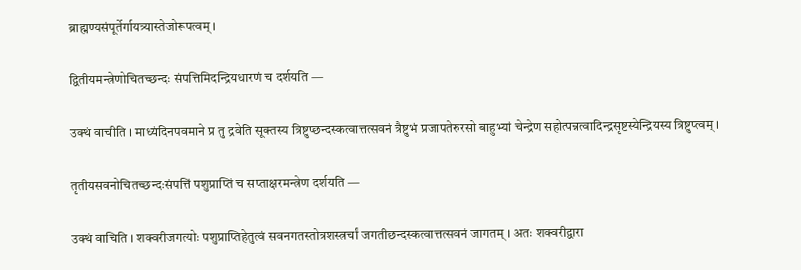ब्राह्मण्यसंपूर्तेर्गायत्र्यास्तेजोरूपत्वम् ।

द्वितीयमन्त्रेणोचितच्छन्दः संपत्तिमिदन्द्रियधारणं च दर्शयति —

उक्थं वाचीति । माध्यंदिनपवमाने प्र तु द्रवेति सूक्तस्य त्रिष्टुप्छन्दस्कत्वात्तत्सवनं त्रैष्टुभं प्रजापतेरुरसो बाहुभ्यां चेन्द्रेण सहोत्पन्नत्वादिन्द्रसृष्टस्येन्द्रियस्य त्रिष्टुप्त्वम् ।

तृतीयसवनोचितच्छन्दःसंपत्तिं पशुप्राप्तिं च सप्ताक्षरमन्त्रेण दर्शयति —

उक्थं वाचिति । शक्वरीजगत्योः पशुप्राप्तिहेतुत्वं सवनगतस्तोत्रशस्त्रर्चां जगतीछन्दस्कत्वात्तत्सवनं जागतम् । अतः शक्वरीद्वारा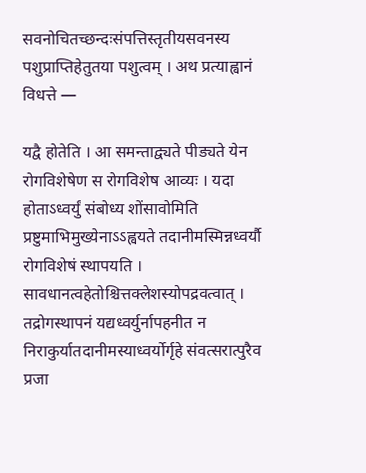सवनोचितच्छन्दःसंपत्तिस्तृतीयसवनस्य पशुप्राप्तिहेतुतया पशुत्वम् । अथ प्रत्याह्वानं विधत्ते —

यद्वै होतेति । आ समन्ताद्व्यते पीड्यते येन रोगविशेषेण स रोगविशेष आव्यः । यदा होताऽध्वर्युं संबोध्य शोंसावोमिति प्रष्टुमाभिमुख्येनाऽऽह्वयते तदानीमस्मिन्नध्वर्यौ रोगविशेषं स्थापयति । सावधानत्वहेतोश्चित्तक्लेशस्योपद्रवत्वात् । तद्रोगस्थापनं यद्यध्वर्युर्नापहनीत न निराकुर्यातदानीमस्याध्वर्योर्गृहे संवत्सरात्पुरैव प्रजा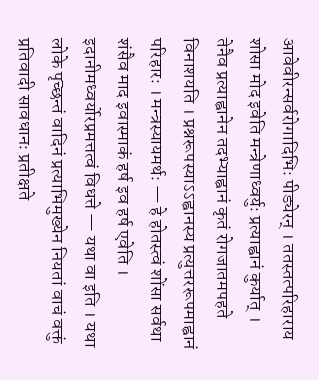आवेवीरन्सर्वरोगादिभिः पीड्येरन् । ततस्तत्परिहाराय शोसा मोद इवेति मन्त्रेणाध्वर्युः प्रत्याह्वानं कुर्यात् । तेनैव प्रत्याह्वानेन तदभ्याह्वानं कृतं रोगजातमपहते विनाशयति । प्रश्नरूपस्याऽऽह्वानस्य प्रत्युत्तररूपमाह्वानं परिहारः । मन्त्रस्यायमर्थः — हे होतस्त्वं शोंसा सर्वथा शंसैव माद इवास्माकं हर्ष इव हर्ष एवेति । इदानीमध्वर्योरप्रमत्तत्वं विधत्ते — यथा वा इति । यथा लोके पृच्छन्तं वादिनं प्रत्याभिमुख्येन नियतां वाचं वक्तुं प्रतिवादी सावधानः प्रतीक्षते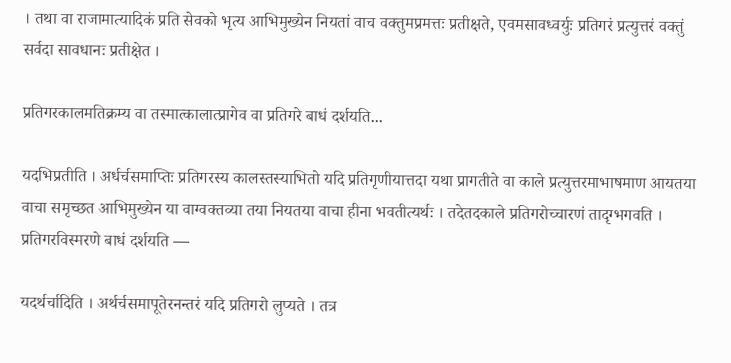। तथा वा राजामात्यादिकं प्रति सेवको भृत्य आभिमुख्येन नियतां वाच वक्तुमप्रमत्तः प्रतीक्षते, एवमसावध्वर्युः प्रतिगरं प्रत्युत्तरं वक्तुं सर्वदा सावधानः प्रतीक्षेत ।

प्रतिगरकालमतिक्रम्य वा तस्मात्कालात्प्रागेव वा प्रतिगरे बाधं दर्शयति...

यदभिप्रतीति । अर्धर्चसमाप्तिः प्रतिगरस्य कालस्तस्याभितो यदि प्रतिगृणीयात्तदा यथा प्रागतीते वा काले प्रत्युत्तरमाभाषमाण आयतया वाचा समृच्छत आभिमुख्येन या वाग्वक्तव्या तया नियतया वाचा हीना भवतीत्यर्थः । तदेतदकाले प्रतिगरोच्चारणं तादृग्भगवति । प्रतिगरविस्मरणे बाधं दर्शयति —

यदर्थर्चादिति । अर्थर्चसमापूतेरनन्तरं यदि प्रतिगरो लुप्यते । तत्र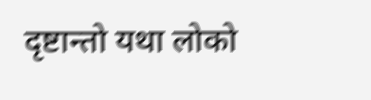दृष्टान्तो यथा लोको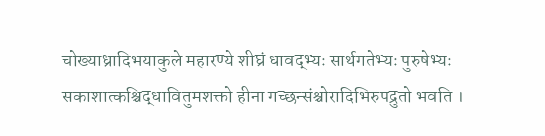चोख्याध्रादिभयाकुले महारण्ये शीघ्रं धावद्भ्यः सार्थगतेभ्यः पुरुषेभ्यः सकाशात्कश्चिद्धावितुमशक्तो हीना गच्छन्संश्चोरादिभिरुपद्रुतो भवति ।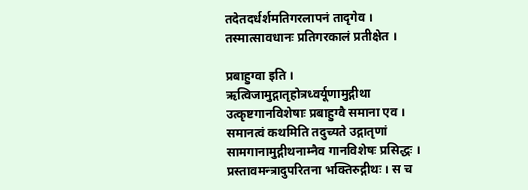तदेतदर्धर्शमतिगरलापनं तादृगेव । तस्मात्सावधानः प्रतिगरकालं प्रतीक्षेत ।

प्रबाहुग्वा इति । ऋत्विजामुद्गातृहोत्रध्वर्यूणामुद्गीथा उत्कृष्टगानविशेषाः प्रबाहुग्वै समाना एव । समानत्वं कथमिति तदुच्यते उद्गातृणां सामगानामुद्गीथनाम्नैव गानविशेषः प्रसिद्धः । प्रस्तावमन्त्रादुपरितना भक्तिरुद्गीथः । स च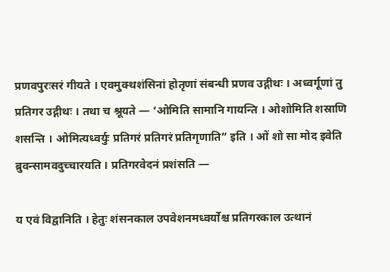प्रणवपुरःसरं गीयते । एवमुक्थशंसिनां होतृणां संबन्धी प्रणव उद्गीथः । अध्वर्गूणां तु प्रतिगर उद्गीथः । तथा च श्रूयते — ‘ओमिति सामानि गायन्ति । ओशोमिति शस्राणि शसन्ति । ओमित्यध्वर्युः प्रतिगरं प्रतिगरं प्रतिगृणाति” इति । ओं शो सा मोद इवेति ब्रुवन्सामवदुच्चारयति । प्रतिगरवेदनं प्रशंसति —

य एवं विद्वानिति । हेतुः शंसनकाल उपवेशनमध्वर्योश्च प्रतिगरकाल उत्थानं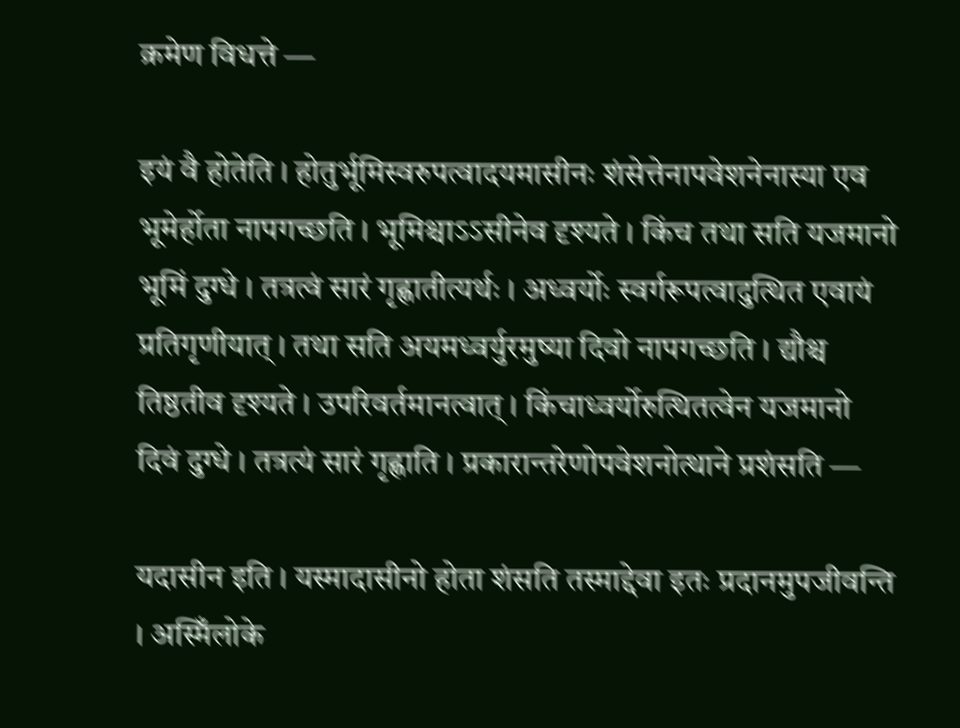क्रमेण विधत्ते —

इयं वै होतेति । होतुर्भूमिस्वरुपत्वादयमासीनः शंसेत्तेनापवेशनेनास्या एव भूमेर्होता नापगच्छति । भूमिश्चाऽऽसीनेव दृश्यते । किंच तथा सति यजमानो भूमिं दुग्धे । तत्रत्वं सारं गृह्णातीत्यर्थः । अध्वर्योः स्वर्गरूपत्वादुत्थित एवायं प्रतिगृणीयात् । तथा सति अयमध्वर्युरमुष्या दिवो नापगच्छति । द्यौश्च तिष्ठतीव दृश्यते । उपरिवर्तमानत्वात् । किंचाध्वर्योरुत्थितत्वेन यजमानो दिवं दुग्धे । तत्रत्यं सारं गृह्णाति । प्रकारान्तरेणोपवेशनोत्थाने प्रशंसति —

यदासीन इति । यस्मादासीनो होता शंसति तस्माद्देवा इतः प्रदानमुपजीवन्ति । अस्मिँलोके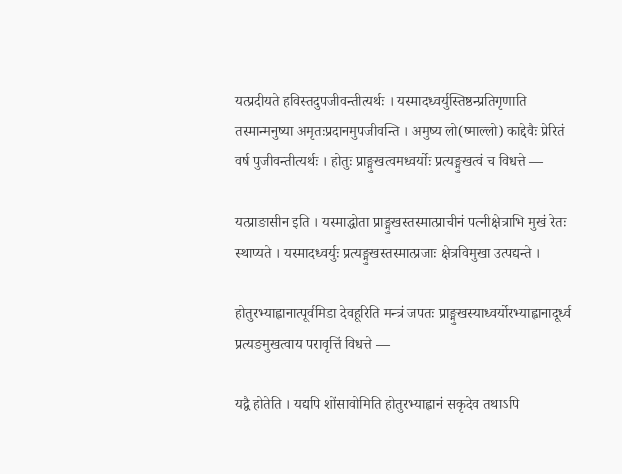यत्प्रदीयते हविस्तदुपजीवन्तीत्यर्थः । यस्मादध्वर्युस्तिष्ठन्प्रतिगृणाति तस्मान्मनुष्या अमृतःप्रदानमुपजीवन्ति । अमुष्य लो(ष्माल्लो) काद्देवैः प्रेरितं वर्ष पुजीवन्तीत्यर्थः । होतुः प्राङ्मुखत्वमध्वर्योः प्रत्यङ्मुखत्वं च विधत्ते —

यत्प्राङासीन इति । यस्माद्धोता प्राङ्मुखस्तस्मात्प्राचीनं पत्नीक्षेत्राभि मुखं रेतः स्थाप्यते । यस्मादध्वर्युः प्रत्यङ्मुखस्तस्मात्प्रजाः क्षेत्रविमुखा उत्पद्यन्ते ।

होतुरभ्याह्वानात्पूर्वमिडा देवहूरिति मन्त्रं जपतः प्राङ्मुखस्याध्वर्योरभ्याह्वानादूर्ध्व प्रत्यङमुखत्वाय परावृत्तिं विधत्ते —

यद्वै होतेति । यद्यपि शोंसावोमिति होतुरभ्याह्वानं सकृदेव तथाऽपि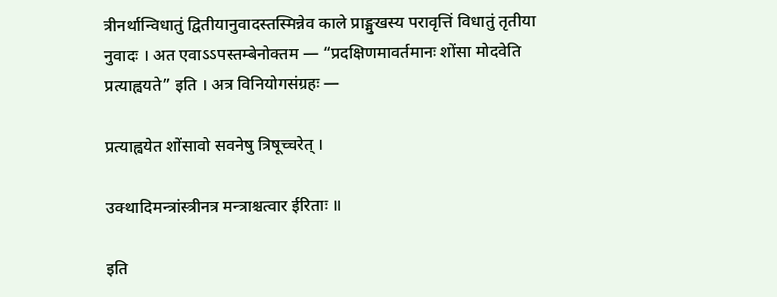त्रीनर्थान्विधातुं द्वितीयानुवादस्तस्मिन्नेव काले प्राङ्मुखस्य परावृत्तिं विधातुं तृतीया नुवादः । अत एवाऽऽपस्तम्बेनोक्तम — “प्रदक्षिणमावर्तमानः शोंसा मोदवेति प्रत्याह्वयते” इति । अत्र विनियोगसंग्रहः —

प्रत्याह्वयेत शोंसावो सवनेषु त्रिषूच्चरेत् ।

उक्थादिमन्त्रांस्त्रीनत्र मन्त्राश्चत्वार ईरिताः ॥

इति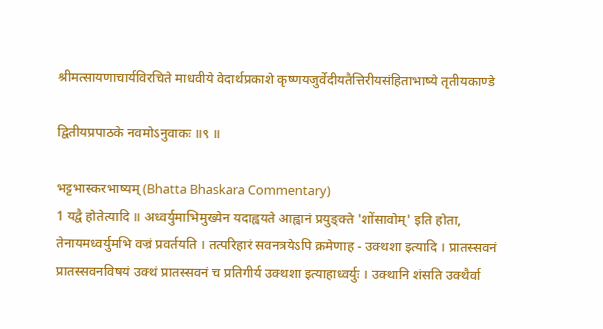श्रीमत्सायणाचार्यविरचिते माधवीये वेदार्थप्रकाशे कृष्णयजुर्वेदीयतैत्तिरीयसंहिताभाष्ये तृतीयकाण्डे

द्वितीयप्रपाठके नवमोऽनुवाकः ॥९ ॥

भट्टभास्करभाष्यम् (Bhatta Bhaskara Commentary)
1 यद्वै होतेत्यादि ॥ अध्वर्युमाभिमुख्येन यदाह्वयते आह्वानं प्रयुङ्क्ते 'शोंसावोम्' इति होता, तेनायमध्वर्युमभि वज्रं प्रवर्तयति । तत्परिहारं सवनत्रयेऽपि क्रमेणाह - उक्थशा इत्यादि । प्रातस्सवनं प्रातस्सवनविषयं उक्थं प्रातस्सवनं च प्रतिगीर्य उक्थशा इत्याहाध्वर्युः । उक्थानि शंसति उक्थैर्वा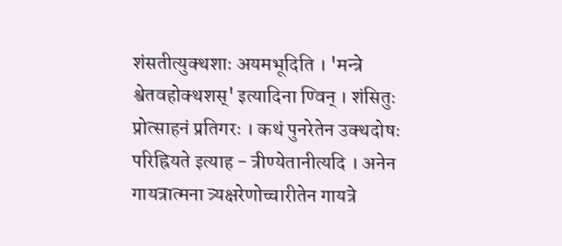शंसतीत्युक्थशाः अयमभूदिति । 'मन्त्रे श्वेतवहोक्थशस्' इत्यादिना ण्विन् । शंसितुः प्रोत्साहनं प्रतिगरः । कथं पुनरेतेन उक्थदोषः परिह्रियते इत्याह - त्रीण्येतानीत्यदि । अनेन गायत्रात्मना त्र्यक्षरेणोच्चारीतेन गायत्रे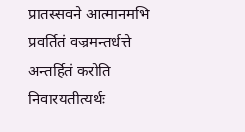प्रातस्सवने आत्मानमभि प्रवर्तितं वज्रमन्तर्धत्ते अन्तर्हितं करोति निवारयतीत्यर्थः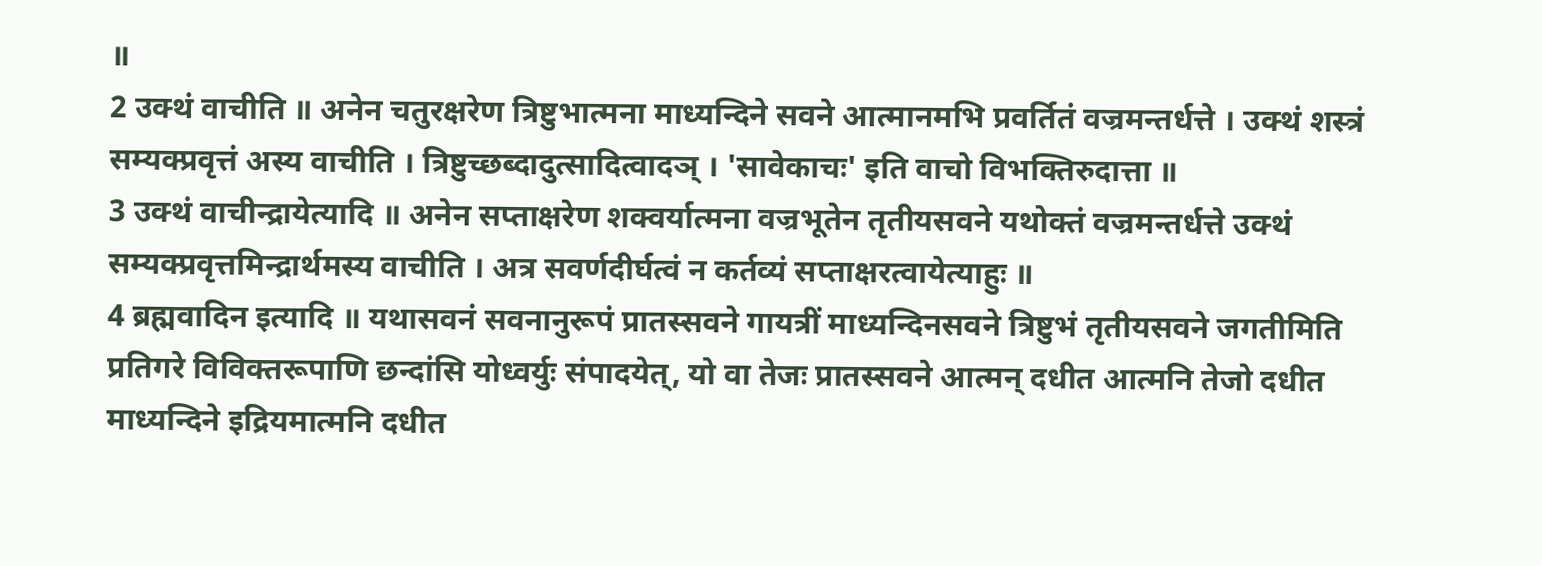॥
2 उक्थं वाचीति ॥ अनेन चतुरक्षरेण त्रिष्टुभात्मना माध्यन्दिने सवने आत्मानमभि प्रवर्तितं वज्रमन्तर्धत्ते । उक्थं शस्त्रं सम्यक्प्रवृत्तं अस्य वाचीति । त्रिष्टुच्छब्दादुत्सादित्वादञ् । 'सावेकाचः' इति वाचो विभक्तिरुदात्ता ॥
3 उक्थं वाचीन्द्रायेत्यादि ॥ अनेन सप्ताक्षरेण शक्वर्यात्मना वज्रभूतेन तृतीयसवने यथोक्तं वज्रमन्तर्धत्ते उक्थं सम्यक्प्रवृत्तमिन्द्रार्थमस्य वाचीति । अत्र सवर्णदीर्घत्वं न कर्तव्यं सप्ताक्षरत्वायेत्याहुः ॥
4 ब्रह्मवादिन इत्यादि ॥ यथासवनं सवनानुरूपं प्रातस्सवने गायत्रीं माध्यन्दिनसवने त्रिष्टुभं तृतीयसवने जगतीमिति प्रतिगरे विविक्तरूपाणि छन्दांसि योध्वर्युः संपादयेत्, यो वा तेजः प्रातस्सवने आत्मन् दधीत आत्मनि तेजो दधीत माध्यन्दिने इद्रियमात्मनि दधीत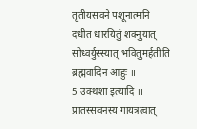तृतीयसवने पशूनात्मनि दधीत धारयितुं शक्नुयात् सोध्वर्युस्स्यात् भवितुमर्हतीति ब्रह्मवादिन आहुः ॥
5 उक्थशा इत्यादि ॥ प्रातस्सवनस्य गायत्रत्वात्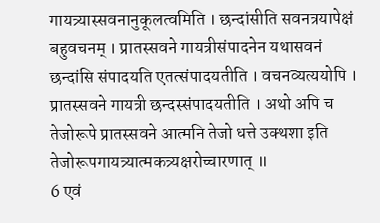गायत्र्यास्सवनानुकूलत्वमिति । छन्दांसीति सवनत्रयापेक्षं बहुवचनम् । प्रातस्सवने गायत्रीसंपादनेन यथासवनं छन्दांसि संपादयति एतत्संपादयतीति । वचनव्यत्ययोपि । प्रातस्सवने गायत्री छन्दस्संपादयतीति । अथो अपि च तेजोरूपे प्रातस्सवने आत्मनि तेजो धत्ते उक्थशा इति तेजोरूपगायत्र्यात्मकत्र्यक्षरोच्चारणात् ॥
6 एवं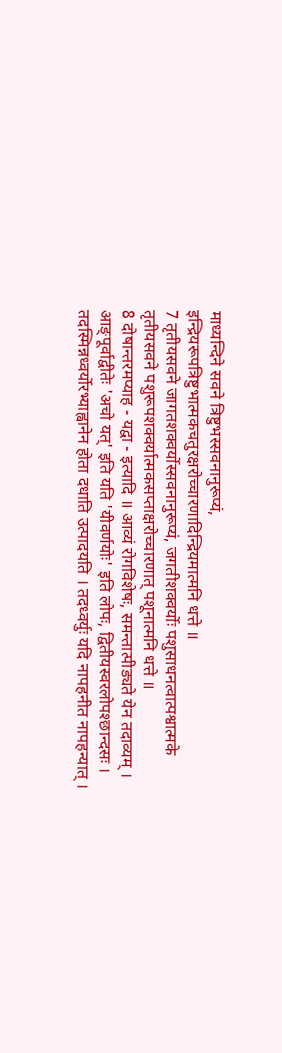माध्यन्दिने सवने त्रिष्टुभस्सवनानुरूप्यं, इन्द्रियरूपत्रिष्टुभात्मकचतुरक्षरोच्चारणादिन्द्रियमात्मनि धत्ते ॥
7 तृतीयसवने जागतशक्वर्योस्सवनानुरूप्यं, जगतीशक्वर्योः पशुसाधनत्वात्पश्वात्मके तृतीयसवने पशुरूपशक्वर्यात्मकसप्ताक्षरोच्चारणात् पशूनात्मनि धत्ते ॥
8 दोषान्तरमप्याह - यद्वा - इत्यादि ॥ आव्यं रोगविशेषः, समन्तात्पीड्यते येन तदाव्यम् । आङ्पूर्वाद्वीतेः 'अचो यत्' इति यति 'यीवर्णयोः' इति लोपः, द्वितीयस्वरलोपश्छान्दसः । तदस्मिन्नध्वर्योरभ्याह्वानेन होता दधाति उत्पादयति । तदध्वर्युः यदि नापहनीत नापहन्यात् ।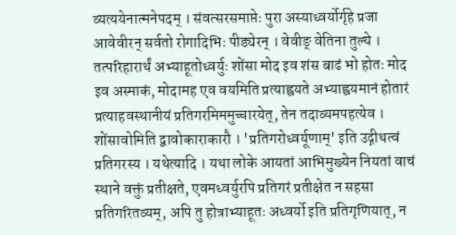व्यत्ययेनात्मनेपदम् । संवत्सरसमाप्तेः पुरा अस्याध्वर्योर्गृहे प्रजा आवेवीरन् सर्वतो रोगादिभिः पीड्येरन् । वेवीङ् वेतिना तुल्ये । तत्परिहारार्थं अभ्याहूतोध्वर्युः शोंसा मोद इव शंस बाढं भो होतः मोद इव अस्माकं, मोदामह एव वयमिति प्रत्याह्वयते अभ्याह्वयमानं होतारं प्रत्याहवस्थानीयं प्रतिगरमिममुच्चारयेत्, तेन तदाव्यमपहत्येव । शोंसावोमिति द्वावोकाराकारौ । 'प्रतिगरोध्वर्यूणाम्' इति उद्गीथत्वं प्रतिगरस्य । यथेत्यादि । यथा लोके आयतां आभिमुख्येन नियतां वाचं स्थाने वक्तुं प्रतीक्षते, एवमध्वर्युरपि प्रतिगरं प्रतीक्षेत न सहसा प्रतिगरितव्यम्, अपि तु होत्राभ्याहूतः अध्वर्यो इति प्रतिगृणियात्, न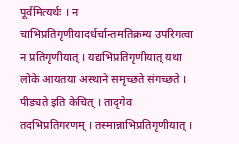पूर्वमित्यर्थः । न चाभिप्रतिगृणीयादर्धर्चान्तमतिक्रम्य उपरिगत्वा न प्रतिगृणीयात् । यद्यभिप्रतिगृणीयात् यथा लोके आयतया अस्थाने समृच्छते संगच्छते । पीड्यते इति केचित् । तादृगेव तदभिप्रतिगरणम् । तस्मान्नाभिप्रतिगृणीयात् ।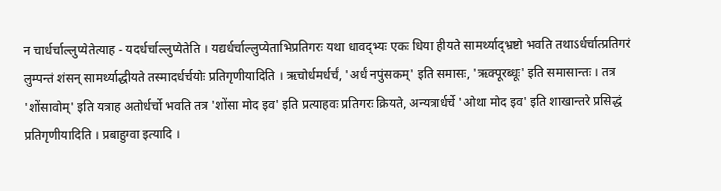न चार्धर्चाल्लुप्येतेत्याह - यदर्धर्चाल्लुप्येतेति । यद्यर्धर्चाल्लुप्येताभिप्रतिगरः यथा धावद्भ्यः एकः धिया हीयते सामर्थ्याद्भ्रष्टो भवति तथाऽर्धर्चात्प्रतिगरं लुम्पन्तं शंसन् सामर्थ्याद्धीयते तस्मादर्धर्चयोः प्रतिगृणीयादिति । ऋचोर्धमर्धर्चं, 'अर्धं नपुंसकम्' इति समासः, 'ऋक्पूरब्धूः' इति समासान्तः । तत्र 'शोंसावोम्' इति यत्राह अतोर्धर्चो भवति तत्र 'शोंसा मोद इव' इति प्रत्याहवः प्रतिगरः क्रियते, अन्यत्रार्धर्चे 'ओथा मोद इव' इति शाखान्तरे प्रसिद्धं प्रतिगृणीयादिति । प्रबाहुग्वा इत्यादि ।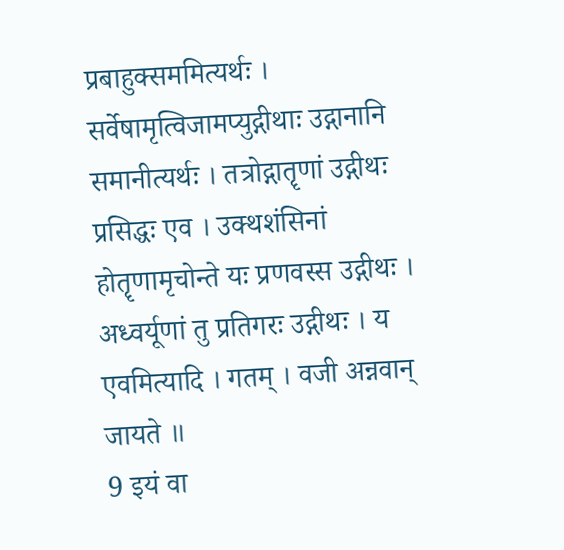प्रबाहुक्सममित्यर्थः । सर्वेषामृत्विजामप्युद्गीथाः उद्गानानि समानीत्यर्थः । तत्रोद्गातॄणां उद्गीथः प्रसिद्धः एव । उक्थशंसिनां होतॄणामृचोन्ते यः प्रणवस्स उद्गीथः । अध्वर्यूणां तु प्रतिगरः उद्गीथः । य एवमित्यादि । गतम् । वजी अन्नवान् जायते ॥
9 इयं वा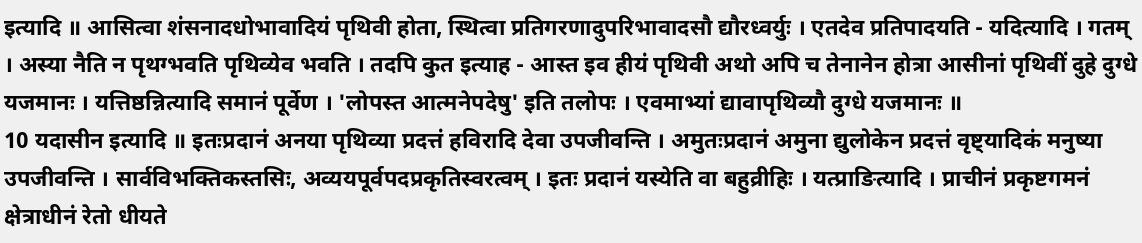इत्यादि ॥ आसित्वा शंसनादधोभावादियं पृथिवी होता, स्थित्वा प्रतिगरणादुपरिभावादसौ द्यौरध्वर्युः । एतदेव प्रतिपादयति - यदित्यादि । गतम् । अस्या नैति न पृथग्भवति पृथिव्येव भवति । तदपि कुत इत्याह - आस्त इव हीयं पृथिवी अथो अपि च तेनानेन होत्रा आसीनां पृथिवीं दुहे दुग्धे यजमानः । यत्तिष्ठन्नित्यादि समानं पूर्वेण । 'लोपस्त आत्मनेपदेषु' इति तलोपः । एवमाभ्यां द्यावापृथिव्यौ दुग्धे यजमानः ॥
10 यदासीन इत्यादि ॥ इतःप्रदानं अनया पृथिव्या प्रदत्तं हविरादि देवा उपजीवन्ति । अमुतःप्रदानं अमुना द्युलोकेन प्रदत्तं वृष्ट्यादिकं मनुष्या उपजीवन्ति । सार्वविभक्तिकस्तसिः, अव्ययपूर्वपदप्रकृतिस्वरत्वम् । इतः प्रदानं यस्येति वा बहुव्रीहिः । यत्प्राङित्यादि । प्राचीनं प्रकृष्टगमनं क्षेत्राधीनं रेतो धीयते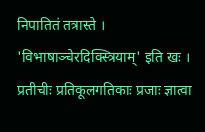निपातितं तत्रास्ते । 'विभाषाञ्चेरदिक्स्त्रियाम्' इति खः । प्रतीचीः प्रतिकूलगतिकाः प्रजाः ज्ञात्वा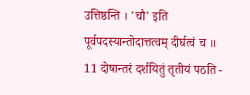उत्तिष्ठन्ति । 'चौ' इति पूर्वपदस्यान्तोदात्तत्वम् दीर्घत्वं च ॥
11 दोषान्तरं दर्शयितुं तृतीयं पठति -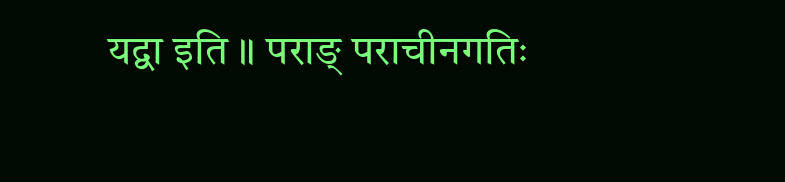यद्वा इति ॥ पराङ् पराचीनगतिः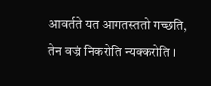आवर्तते यत आगतस्ततो गच्छति, तेन वज्रं निकरोति न्यक्करोति ।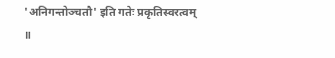'अनिगन्तोञ्चतौ' इति गतेः प्रकृतिस्वरत्वम् ॥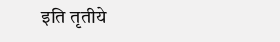इति तृतीये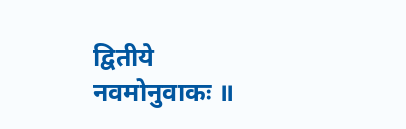द्वितीये नवमोनुवाकः ॥